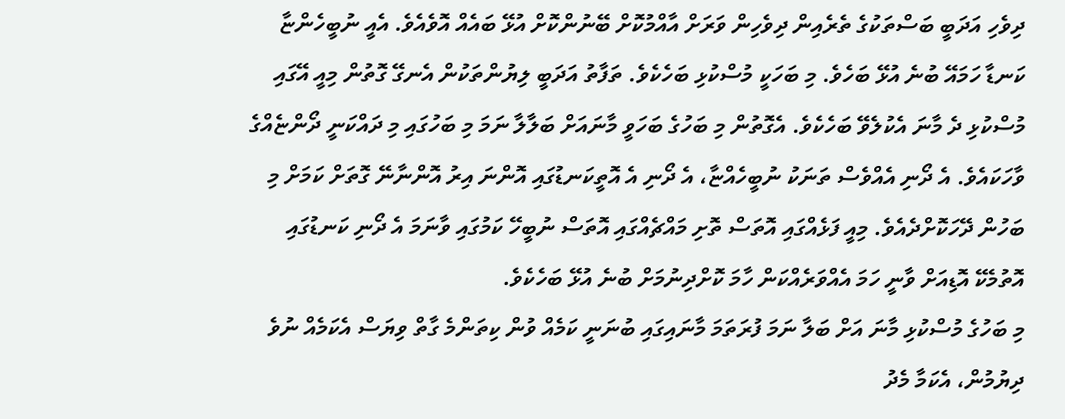ދިވެހި އަދަބީ ބަސްތަކުގެ ތެރެއިން ދިވެހިން ވަރަށް އާއްމުކޮށް ބޭނުންކޮށް އުޅޭ ބައެއް އޮވެއެވެ. އެއީ ނުބީހެންޏާ ކަނޑާ ހަމައޭ ބުނެ އުޅޭ ބަހެވެ. މި ބަހަކީ މުސްކުޅި ބަހެކެވެ. ތަފާތު އަދަބީ ލިޔުންތަކުން އެނގޭ ގޮތުން މިއީ އޭގައި މުސްކުޅި ދެ މާނަ އެކުލެވޭ ބަހެކެވެ. އެގޮތުން މި ބަހުގެ ބަހަވީ މާނައަށް ބަލާލާ ނަމަ މި ބަހުގައި މި ދައްކަނީ ދޯންޏެއްގެ ވާހަކައެވެ. އެ ދޯނި އެއްވެސް ތަނަކު ނުބީހެއްޏާ، އެ ދޯނި އެ އޮތީކަނޑުގައި އޮންނަ އިރު އޮންނާނޭ ގޮތަށް ކަމަށް މި ބަހުން ދޭހަކޮށްދެއެވެ. މިއީ ފަޅެއްގައި އޮތަސް ތޮށި މައްޗެއްގައި އޮތަސް ނުބީހޭ ކަމުގައި ވާނަމަ އެ ދޯނި ކަނޑުގައި އޮތުމެކޭ އޮޑިއަށް ވާނީ ހަމަ އެއްވަރެއްކަން ހާމަ ކޮށްދިނުމަށް ބުނެ އުޅޭ ބަހެކެވެ.
މި ބަހުގެ މުސްކުޅި މާނަ އަށް ބަލާ ނަމަ ފުރަތަމަ މާނައިގައި ބުނަނީ ކަމެއް ވުން ކިތަންމެ ގާތް ވިޔަސް އެކަމެއް ނުވެ ދިޔުމުން، އެކަމާ މެދު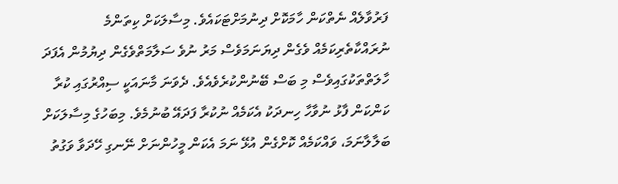ފަރުވާލެއް ނެތްކަން ހާމަކޮށް ދިނުމަށްޓަކައެވެ. މިސާލަކަށް ކިތަންމެ ނުރައްކާތެރިކަމެއް ވެގެން ދިޔަނަމަވެސް މަރު ނުވެ ސަލާމަތްވެގެން ދިޔުމުން އެފަދަ ހާލަތްތަކުގައިވެސް މި ބަސް ބޭނުންކުރެވެއެވެ. ދެވަނަ މާނައަކީ ސިއްރުގައި ކުރާ ކަންކަން ފާޅު ނުވާހާ ހިނދަކު އެކަމެއް ނުކުރާ ފަދައޭ ބުނުމެވެ. މިބަހުގެ މިސާލަކަށް ބަލާލާނަމަ، ވައްކަމެއް ކޮށްގެން އުޅޭ ނަމަ އެކަން މީހުންނަށް ނޭނގި ހޭދަވާ ވަގުތު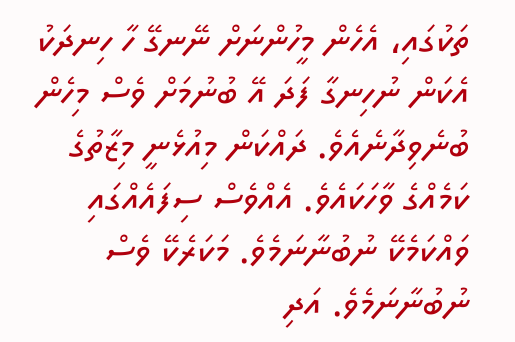ތަކުގައި، އެހެން މީހުންނަށް ނޭނގޭ ހާ ހިނދަކު އެކަން ނުހިނގާ ފަދަ އޭ ބުނުމަށް ވެސް މިހެން ބުނެވިދާނެއެވެ. ދައްކަން މިއުޅެނީ މިޒާތުގެ ކަމެއްގެ ވާހަކައެވެ. އެއްވެސް ސިފައެއްގައި ވައްކަމެކޭ ނުބުނާނަމެވެ. މަކަރެކޭ ވެސް ނުބުނާނަމެވެ. އަދި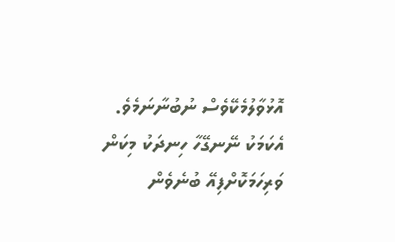އޮޅުވާލުމެކޭވެސް ނުބުނާނަމެވެ.
އެކަމަކު ނޭނގޭހާ ހިނދަކު މިކަން ވަރިހަމަކޮށްފިއޭ ބުނެވެން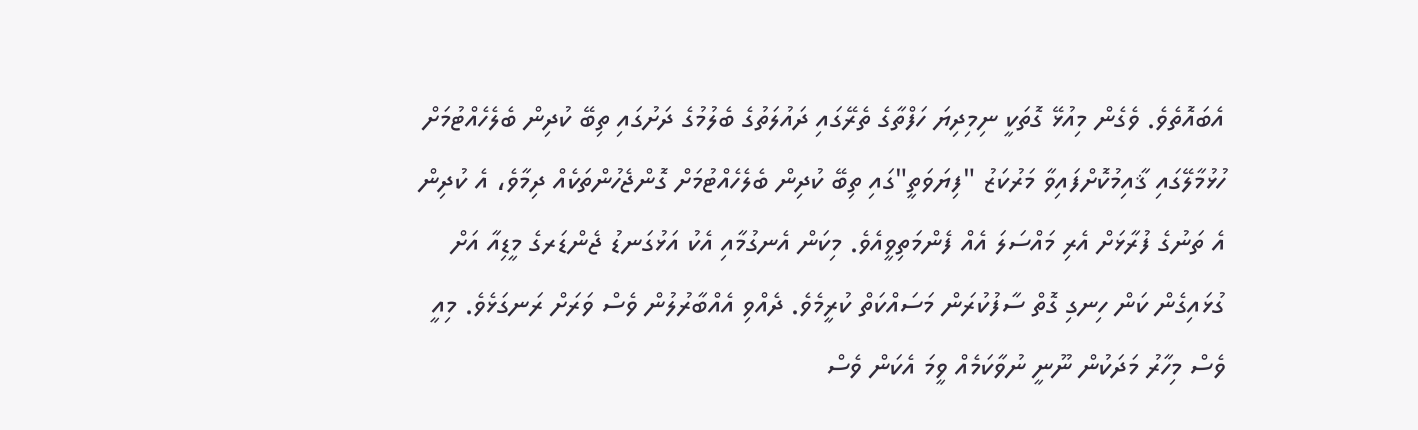އެބައޮތެވެ. ވެގެން މިއުޅޭ ގޮތަކީ ނިމިދިޔަ ހަފްތާގެ ތެރޭގައި ދައުލަތުގެ ބެލުމުގެ ދަށުގައި ތިބޭ ކުދިން ބެލެހެއްޓުމަށް ހުޅުމާލޭގައި ޤާއިމުކޮށްފައިވާ މަރުކަޒު "ފިޔަވަތީ"ގައި ތިބޭ ކުދިން ބެލެހެއްޓުމަށް ގޮންޖެހުންތަކެއް ދިމާވެ، އެ ކުދިން އެ ތަނުގެ ފުރާޅަށް އެރި މައްސަލަ އެއް ފެންމަތިވީއެވެ. މިކަން އެނގުމާއި އެކު އަޅުގަނޑު ޖެންޑަރގެ މީޑިއާ އަށް ގުޅައިގެން ކަން ހިނގި ގޮތް ސާފުކުރަން މަސައްކަތް ކުރީމެވެ. ދެއްވި އެއްބާރުލުން ވެސް ވަރަށް ރަނގަޅެވެ. މިއީ ވެސް މިހާރު މަދަކުން ނޫނީ ނުވާކަމެއް ވީމަ އެކަން ވެސް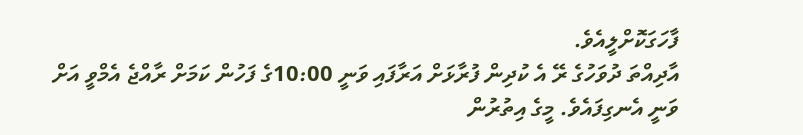ފާހަގަކޮށްލީއެވެ.
އާދިއްތަ ދުވަހުގެ ރޭ އެ ކުދިން ފުރާޅަށް އަރާފައި ވަނީ 10:00ގެ ފަހުން ކަމަށް ރާއްޖެ އެމްވީ އަށް ވަނީ އެނގިފައެވެ. މީގެ އިތުރުން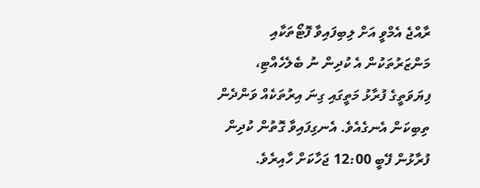ރާއްޖެ އެމްވީ އަށް ލިބިފައިވާ ފޮޓޯތަކާއި މަންޒަރުތަކުން އެ ކުދިން ނު ބެލެހެއްޓި، ފިޔަވަތީގެ ފުރާޅު މަތީގައި ގިނަ އިރުތަކެއް ވަންދެން ތިބިކަން އެނގެއެވެ. އެނގިފައިވާ ގޮތުން ކުދިން ފުރާޅުން ފޭބީ 12:00 ޖަހާކަށް ހާއިރެވެ.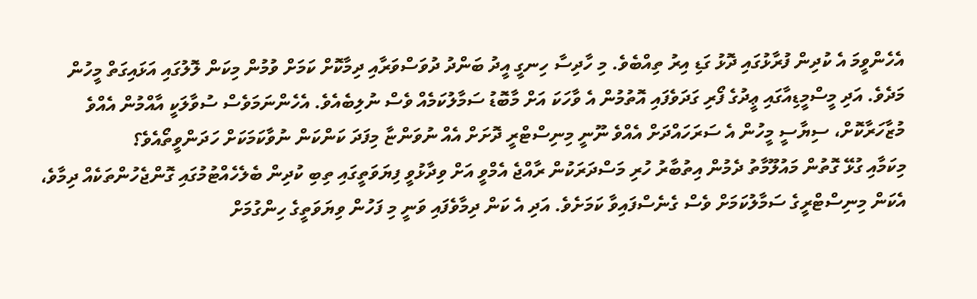އެހެންވީމަ އެ ކުދިން ފުރާޅުގައި ދޮޅު ގަޑި އިރު ތިއްބެވެ. މި ހާދިސާ ހިނގީ އީދު ބަންދު ދުވަސްވަރާއި ދިމާކޮށް ކަމަށް ވުމުން މިކަން ލޮލުގައި އަޅައިގަތް މީހުން މަދެވެ. އަދި މީސްމީޑިއާގައި ޢީދުގެ ފޯރި ގަދަވެފައި އޮތުމުން އެ ވާހަކަ އަށް މާބޮޑު ސަމާލުކަމެއް ވެސް ނުލިބެއެވެ. އެހެންނަމަވެސް ސުވާލަކީ އާއްމުން އެއްވެ މުޒާހަރާކޮށް، ސިޔާސީ މީހުން އެ ސަރަހައްދަށް އެއްވެ ނޫނީ މިނިސްޓްރީ ދޮށަށް އެއް ނުވަންޏާ މިފަދަ ކަންކަން ނުވާކަމަކަށް ހަދަންވީތޯއެވެ؟
މިކަމާއި ގުޅޭ ގޮތުން މައުލޫމާތު ދެމުން އިތުބާރު ހުރި މަސްދަރަކުން ރާއްޖެ އެމްވީ އަށް ވިދާޅުވީ ފިޔަވަތީގައި ތިބި ކުދިން ބެލެހެއްޓުމުގައި ގޮންޖެހުންތަކެއް ދިމާވެ، އެކަން މިނިސްޓްރީގެ ސަމާލުކަމަށް ވެސް ގެނެސްފައިވާ ކަމަށެވެ. އަދި އެ ކަން ދިމާވެފައި ވަނީ މި ފަހުން ވިޔަވަތީގެ ހިންގުމަށް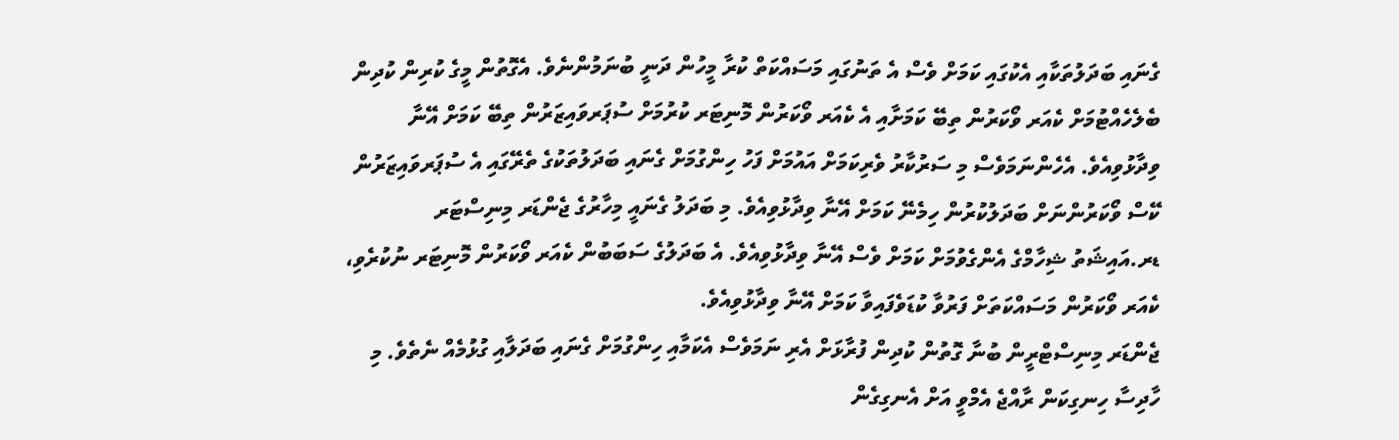ގެނައި ބަދަލުތަކާއި އެކުގައި ކަމަށް ވެސް އެ ތަނުގައި މަސައްކަތް ކުރާ މީހުން ދަނީ ބުނަމުންނެވެ. އެގޮތުން މީގެ ކުރިން ކުދިން ބެލެހެއްޓުމަށް ކެއަރ ވޯކަރުން ތިބޭ ކަމަށާއި އެ ކެއަރ ވޯކަރުން މޮނިޓަރ ކުރުމަށް ސުޕަރވައިޒަރުން ތިބޭ ކަމަށް އޭނާ ވިދާޅުވިއެވެ. އެހެންނަމަވެސް މި ސަރުކާރު ވެރިކަމަށް އައުމަށް ފަހު ހިންގުމަށް ގެނައި ބަދަލުތަކުގެ ތެރޭގައި އެ ސުޕަރވައިޒަރުން ކޭސް ވޯކަރުންނަށް ބަދަލުކުރުން ހިމެނޭ ކަމަށް އޭނާ ވިދާޅުވިއެވެ. މި ބަދަލު ގެނައީ މިހާރުގެ ޖެންޑަރ މިނިސްޓަރ ޑރ.އައިޝަތު ޝިހާމްގެ އެންގެވުމަށް ކަމަށް ވެސް އޭނާ ވިދާޅުވިއެވެ. އެ ބަދަލުގެ ސަބަބުން ކެއަރ ވޯކަރުން މޮނިޓަރ ނުކުރެވި، ކެއަރ ވޯކަރުން މަސައްކަތަށް ފަރުވާ ކުޑަވެފައިވާ ކަމަށް އޭނާ ވިދާޅުވިއެވެ.
ޖެންޑަރ މިނިސްޓްރީން ބުނާ ގޮތުން ކުދިން ފުރާޅަށް އެރި ނަމަވެސް އެކަމާއި ހިންގުމަށް ގެނައި ބަދަލާއި ގުޅުމެއް ނެތެވެ. މި ހާދިސާ ހިނގިކަން ރާއްޖެ އެމްވީ އަށް އެނގިގެން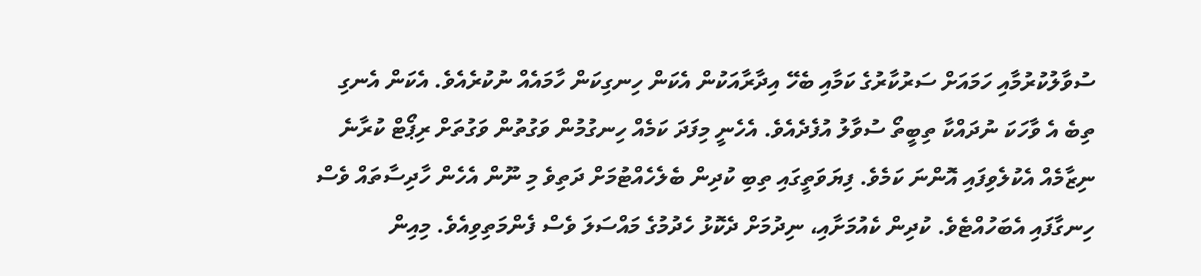ސުވާލުކުރުމާއި ހަމައަށް ސަރުކާރުގެ ކަމާއި ބެހޭ އިދާރާއަކުން އެކަން ހިނގިކަން ހާމައެއް ނުކުރެއެވެ. އެކަން އެނގި ތިބެ އެ ވާހަކަ ނުދައްކާ ތިބީތޯ ސުވާލު އުފެދެއެވެ. އެހެނީ މިފަދަ ކަމެއް ހިނގުމުން ވަގުތުން ވަގުތަށް ރިޕޯޓް ކުރާނެ ނިޒާމެއް އެކުލެވިފައި އޮންނަ ކަމެވެ. ފިޔަވަތީގައި ތިބި ކުދިން ބެލެހެއްޓުމަށް ދަތިވެ މި ނޫން އެހެން ހާދިސާތައް ވެސް ހިނގާފައި އެބަހުއްޓެވެ. ކުދިން ކެއުމަށާއި، ނިދުމަށް ދެކޮޅު ހެދުމުގެ މައްސަލަ ވެސް ފެންމަތިވިއެވެ. މިއިން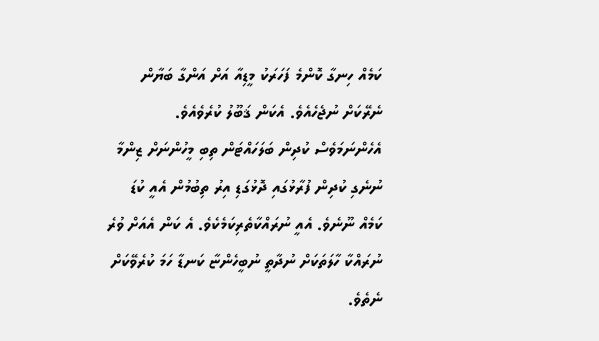ކަމެއް ހިނގާ ކޮންމެ ފަހަރަކު މީޑިއާ އަށް އަންގާ ބަޔާން ނެރޭކަށް ނުޖެހެއެވެ. އެކަން ޤަބޫލު ކުރެވެއެވެ. އެހެންނަމަވެސް ކުދިން ބަލަހައްޓަން ތިބި މީހުންނަށް ޒިންމާ ނުނެގި ކުދިން ފުރާޅުގައި ދޮޅުގަޑި އިރު ތިބުމުން އެއީ ކުޑަ ކަމެއް ނޫނެވެ. އެއީ ނުރައްކާތެރިކަމެކެވެ. އެ ކަން އެއަށް ވުރެ ނުރައްކާ ހާލަތަކަށް ނުދާތީ ނުބީހެންޏާ ކަނޑާ ހަމަ ކުރެވޭކަށް ނެތެވެ.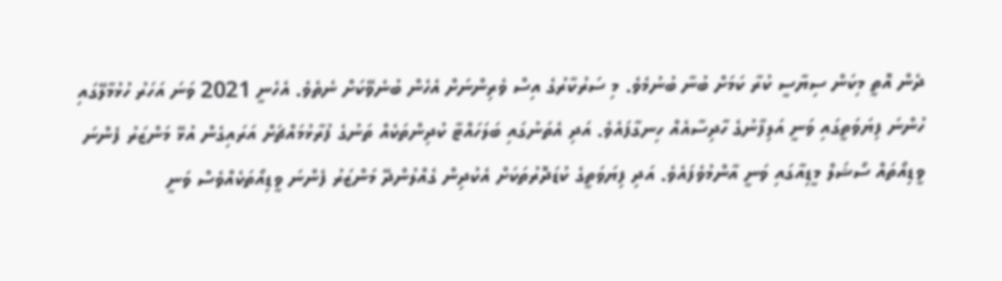ދެން އޮތީ މިކަން ސިޔާސީ ކުރާ ކަމަށް ބުނާ ބުނުމެވެ. މި ސަރުކާރުގެ އިސް ވެރިންނަށް އެހެން ބުނެވޭކަށް ނެތެވެ. އެހެނީ 2021 ވަނަ އަހަރު ހުޅުމާލޭގައި ހުންނަ ފިޔަވަތީގައި ވަނީ އަލިފާނުގެ ހާދިސާއެއް ހިނގާފައެވެ. އަދި އެތަނުގައި ބަލަހައްޓާ ކުދިންތަކެއް ތަނުގެ ފުރާޅުމައްޗަށް އަރައިގެން އުޅޭ މަންޒަރު ފެންނަ ވީޑިއޯތައް ސޯޝަލް މީޑިއާގައި ވަނީ އާންމުވެފައެވެ. އަދި ފިޔަވަތީގެ ކުޑަދޮރުތަކަށް އެކުދިން ގެއްލުންދޭ މަންޒަރު ފެންނަ ވީޑިއޯތަކެއްވެސް ވަނީ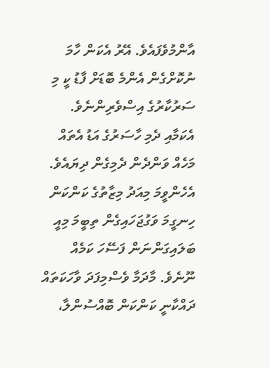އާންމުވެފައެވެ. އޭރު އެކަން ހާމަ ނުކޮށްގެން އެންމެ ބޮޑަށް ފާޑު ކީ މި ސަރުކާރުގެ އިސްވެރިންނެވެ. އެކަމާއި ދެމި ހާސަރުގެ އަޑު އެތައް މަހެއް ވަންދެން ދެމިގެން ދިޔައެވެ. އެހެންވީމަ މިއަދު މިޒާތުގެ ކަންކަން ހިނގީމަ ވަގުޖަހައިގެން ތިބީމަ މިއީ ބަލައިގަންނަން ފަސޭހަ ކަމެއް ނޫނެވެ. މާދަމާ ވެސްމިފަދަ ވާހަކަތައް ދައްކާނީ ކަންކަން ބޮއްސުންލާ،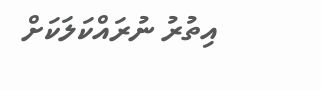އިތުރު ނުރައްކަލަކަށް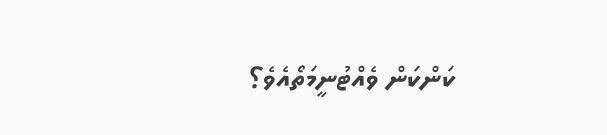ކަންކަން ވެއްޓުނީމަތޯއެވެ؟